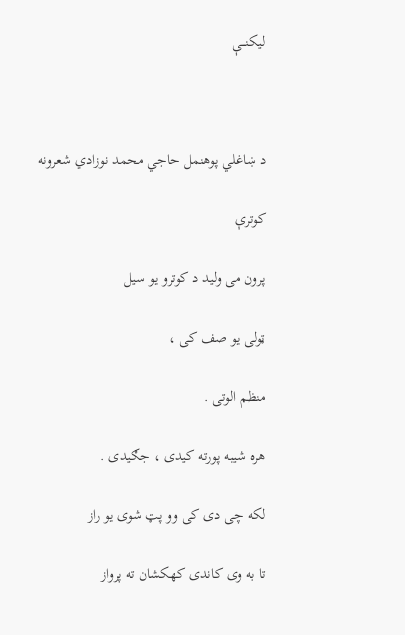ليكنـــې



د ښاغلي پوهنمل حاجي محمد نوزادي شعرونه

کوترې

پرون می ولید د کوترو یو سیل

ټولی یو صف کی ،

منظم الوتی .

هره شیبه پورته کیدی ، جګیدی .

لکه چی دی کی وو پټ شوی یو راز

تا به وی کاندی کهکشان ته پرواز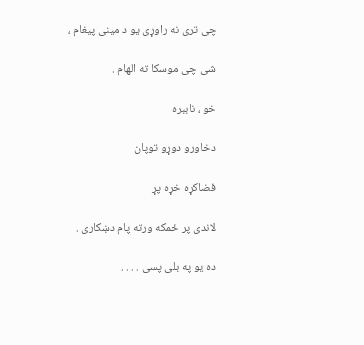چی تری نه راوړی یو د مینی پیغام ،

شی چی موسکا ته الهام .

خو ، ناببره

دخاورو دوړو توپان

فضاکړه خړه پړ

لاندی پر ځمکه ورته پام دښکاری .

ده یو په بلی پسی . . . .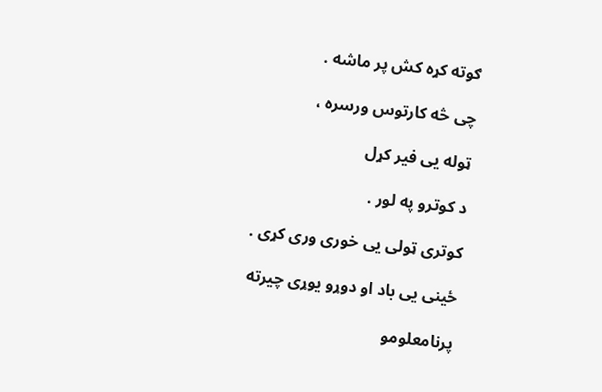ګوته کړه کش پر ماشه .

چی څه کارتوس ورسره ،

ټوله یی فیر کړل

د کوترو په لور .

کوتری ټولی یی خوری وری کړی .

ځینی یی باد او دوړو یوړی چیرته

پرنامعلومو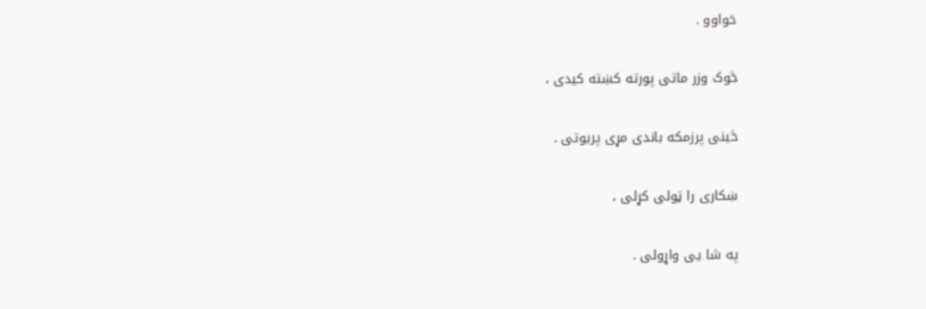خواوو .

څوک وزر ماتی پورته کښته کیدی ،

څینی پرزمکه باندی مړی پریوتی .

ښکاری را ټولی کړلی ،

په شا یی واړولی .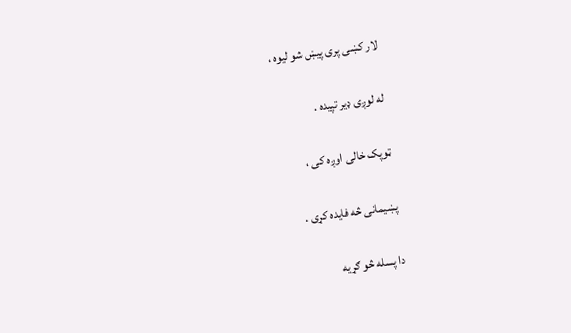لار کښی پری پیښ شو لیوه ،

له لوږی ډیر تپیده .

ټوپک خالی اوږه کی ،

پښیمانی څه فایده کړی .

دا پسله څو ګړیه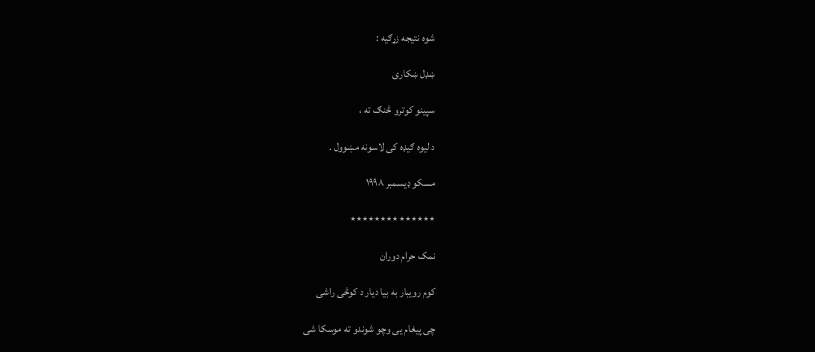شوه نتیجه زړګیه :

ښډل ښکاری

سپینو کوترو څنګ ته ،

د لیوه ګیډه کی لاسونه مښوول .

مسکو ډیسمبر ۱۹۹۸

٭٭٭٭٭٭٭٭٭٭٭٭٭٭

نمک حرام دوران

کوم رویبار به بیا دیار د کوڅی راشی

چی پیغام یی وچو شوندو ته موسکا شی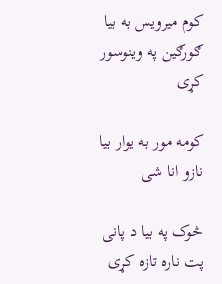کوم میرویس به بیا ګورګین په وینوسور کړی

کومه مور به یوار بیا نازو انا شی

څوک په بیا د پانی پت ناره تازه کړی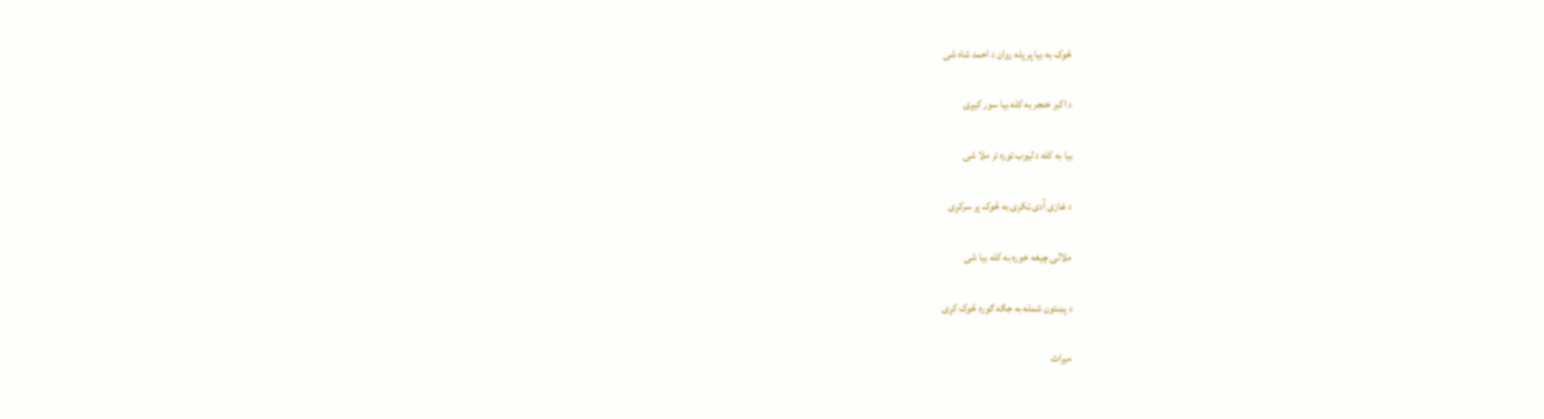څوک به بیا پر پله روان د احمد شاه شی

د اکبر خنجر به کله بیا سور کیږی

بیا به کله د لیوب توره تر ملا شی

د غازی آدی ټکرۍ به څوک پر سرکړی

ملالۍ چیغه خوره به کله بیا شی

د پښتون شمله به جګه ګوره څوک کړی

میراث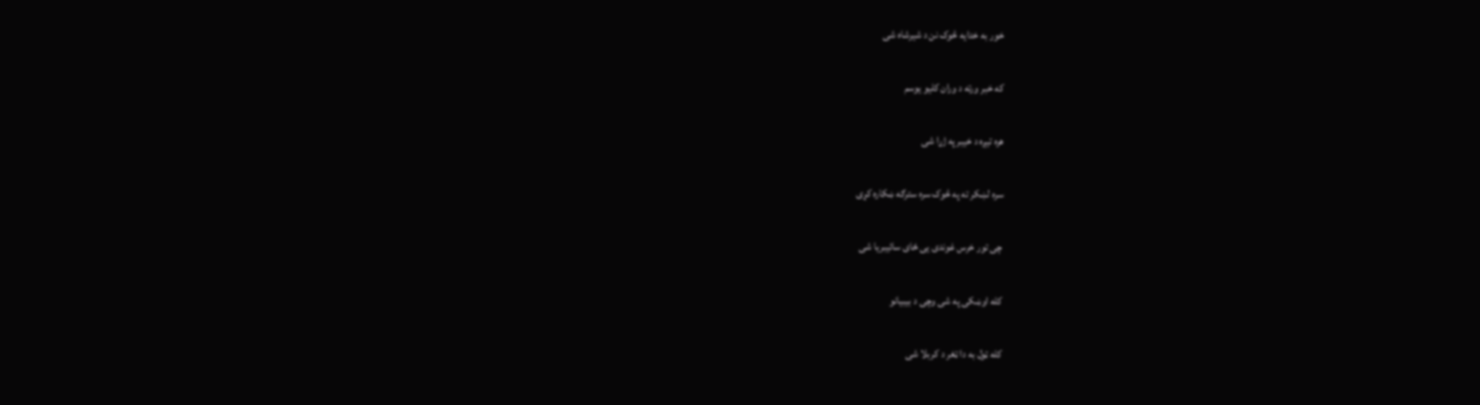خور به خدایه څوک نن د شیرشاه شی

که خبر ورته د وران کلیو یوسم

هره تیږه د خیبر په ژړا شی

سره لښکر ته په څوک سره سترګه ښکاره کړی

چی تور خرس غوندی یی ځای سائیبریا شی

کله اوښکی په شی وچی د بیبیانو

کله ټول به دا ټغر د کربلا شی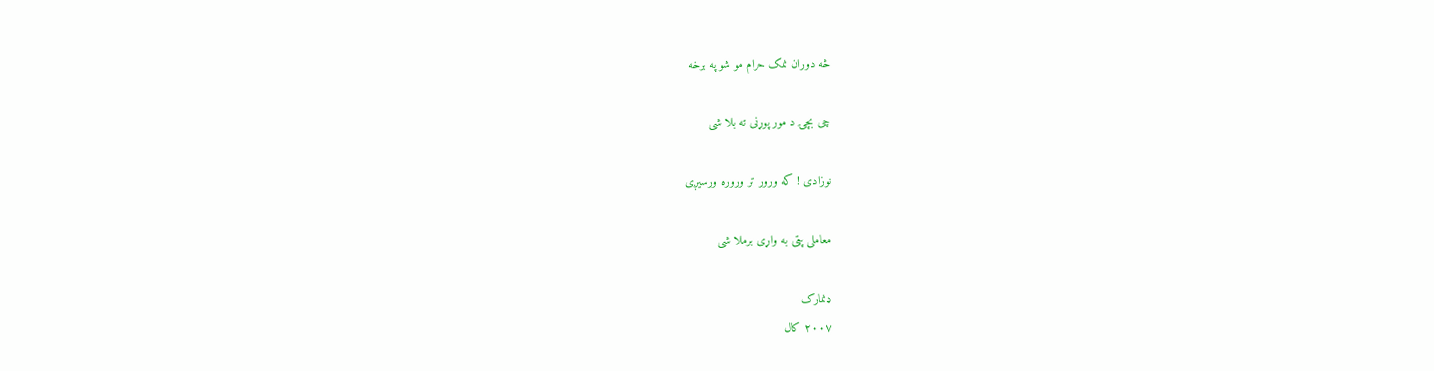څه دوران نمک حرام مو شو په برخه

چی بچۍ د مور پوړنی ته بلا شی

نوزادی ! که ورور تر وروره ورسیږی

معاملی پټی به واړی برملا شی

ډنمارک
۲۰۰۷ کال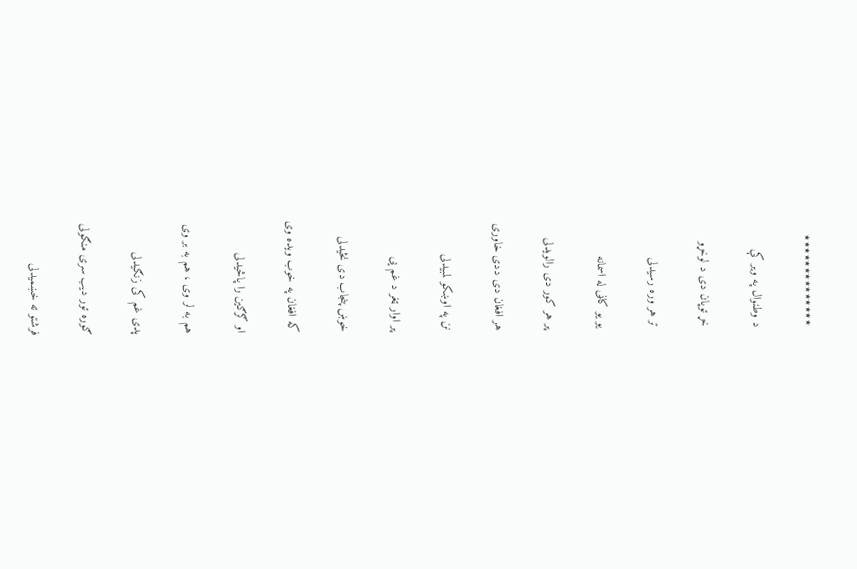٭٭٭٭٭٭٭٭٭٭٭٭٭٭

د وطنوال په وير کې

خړ توپان دی د لوخړو

تر هر وره رسیدلی

یو یو کاڼی له اسمانه

پر هر کور دی رالویدلی

هر افغان دی ددی خاوری

نن په اوښکو لمبیدلی

پر اوار ټغر د غم یی

خوښ پنجاب دی نڅیدلی

که افغان په خوب ویده وی

او ګرګین را پاڅیدلی

هم به لر وی ، هم به بر وی

پدی غم کی زنګیدلی

ګوره تور دیب سری منګولی

فرشتو ته خښمیدلی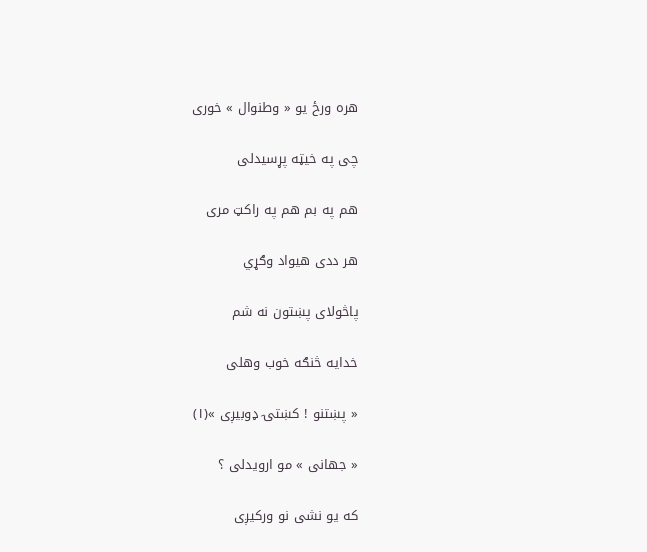هره ورځ یو « وطنوال » خوری

چی په خیټه پړسیدلی

هم په بم هم په راکټ مری

هر ددی هیواد وګړي

پاڅولای پښتون نه شم

خدایه څنګه خوب وهلی

« پښتنو ! کښتۍ ډوبیږی »(۱)

« جهانی » مو ارویدلی ؟

که یو نشی نو ورکیږی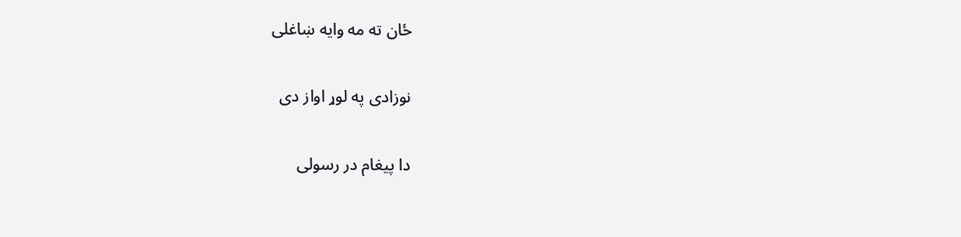ځان ته مه وایه ښاغلی

نوزادی په لوړ اواز دی

دا پیغام در رسولی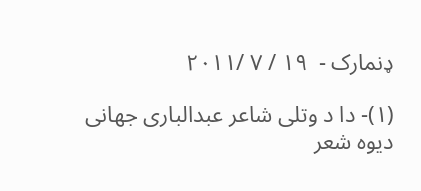ډنمارک -  ۱۹ / ۷ /۲۰۱۱

(۱)- دا د وتلی شاعر عبدالباری جهانی دیوه شعر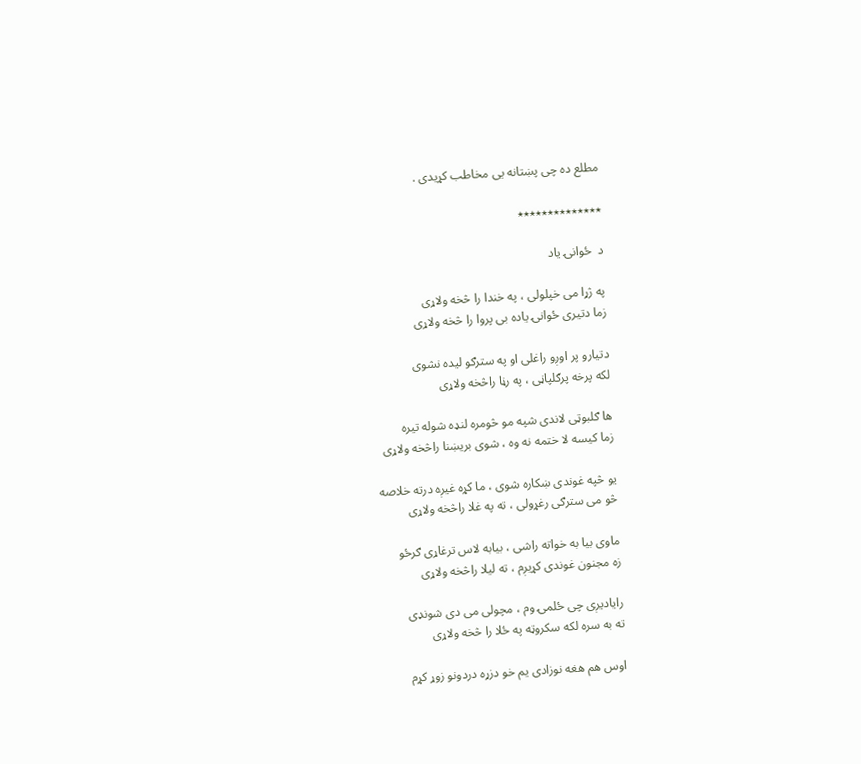مطلع ده چی پښتانه یی مخاطب کړیدی .

٭٭٭٭٭٭٭٭٭٭٭٭٭٭

د  ځوانۍ یاد

په ژړا می خپلولی ، په خندا را څخه ولاړی
زما دتیری ځوانۍ یاده بی پروا را څخه ولاړی

دتیارو پر اوږو راغلی او په سترګو لیده نشوی
لکه پرخه پرګلپاڼی ، په رڼا راڅخه ولاړی

ها ګلبوټی لاندی شپه مو څومره لنډه شوله تیره
زما کیسه لا ختمه نه وه ، شوی بریښنا راڅخه ولاړی

یو څپه غوندی ښکاره شوی ، ما کړه غیږه درته خلاصه
څو می سترګی رغړولی ، ته په غلا راڅخه ولاړی

ماوی بیا به خواته راشی ، بیابه لاس ترغاړی ګرځو
زه مجنون غوندی کړیږم ، ته لیلا راڅخه ولاړی

رایادیږی چی ځلمۍ وم ، مچولی می دی شونډی
ته به سره لکه سکروټه په ځلا را څخه ولاړی

اوس هم هغه نوزادی یم خو دزړه دردونو زوړ کړم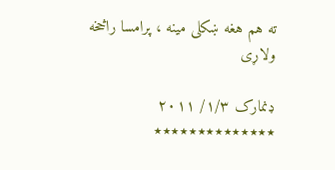ته هم هغه ښکلی مینه ، پرامسا راڅخه ولاړی

ډنمارک ۱/۳/ ۲۰۱۱
٭٭٭٭٭٭٭٭٭٭٭٭٭٭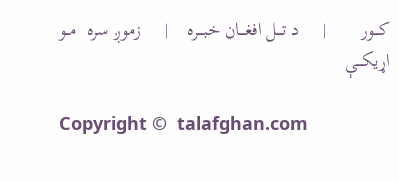كـــور       |     د تـــل افغـــان خبـــره    |     زموږ سره  مــو اړيكـــې

Copyright ©  talafghan.com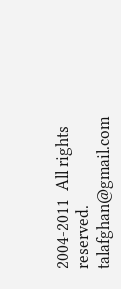2004-2011  All rights reserved. talafghan@gmail.com